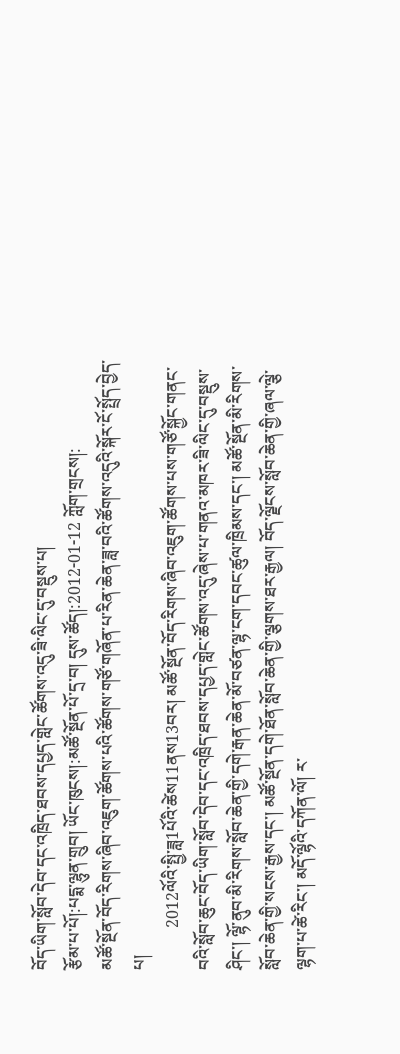བོད་ཡིག་སློབ་དེབ་དང་འཁྲིད་ཐབས་དཔྱད་གླེང་ཚོགས་འདུ་ཟི་ལིང་དུ་བསྡུས་པ།
རྩོམ་པ་པོ།:པདྨ་ལྷུན་གྲུབ། ཡོང་ཁུངས།:མཚོ་སྔོན་པོ་དྲ་བ། དུས་ཚོད།:2012-01-12 ཀློག་གྲངས།:
མཚོ་སྔོན་བོད་རིགས་ཞིབ་འཇུག་ཚོགས་པའི་ཚོགས་གཙོ་གཞོན་པ་རིན་ཆེན་ཟླ་བའི་ཚོགས་འདུའི་སྐོར་ངོ་སྤྲོད་བྱེད་པ།
          2012ལོའི་སྤྱི་ཟླ1པོའི་ཚེས11ནས13བར། མཚོ་སྔོན་བོད་རིགས་ཞིབ་འཇུག་ཚོགས་པས་གཙོ་སྐྱོང་གནང་བའི་སློབ་ཆུང་བོད་ཡིག་སློབ་དེབ་དང་འཁྲིད་ཐབས་དཔྱད་གླེང་ཚོགས་འདུ་ཞེས་པ་གནའ་མཁར་ཟི་ལིང་དུ་བསྡུས་ཤིང་། ལྷོ་ནུབ་མི་རིགས་སློབ་ཆེན་གྱི་དགེ་རྒན་ཆེན་མོ་བཙན་ལྷ་ངག་དབང་ཚུལ་ཁྲིམས་དང་། མཚོ་སྔོན་མི་རིགས་སློབ་ཆེན་གྱི་སངས་རྒྱས་དང་། མཚོ་སྔོན་དགེ་ཐོན་སློབ་ཆེན་གྱི་ལྕགས་ཐར་རྒྱལ། བོད་ལྗོངས་སློབ་ཆེན་གྱི་ཞལ་ལྕེ་ལྷག་པ་ཚེ་རིང་། མདོ་ལྷོའི་དཀོན་ལོ། ར་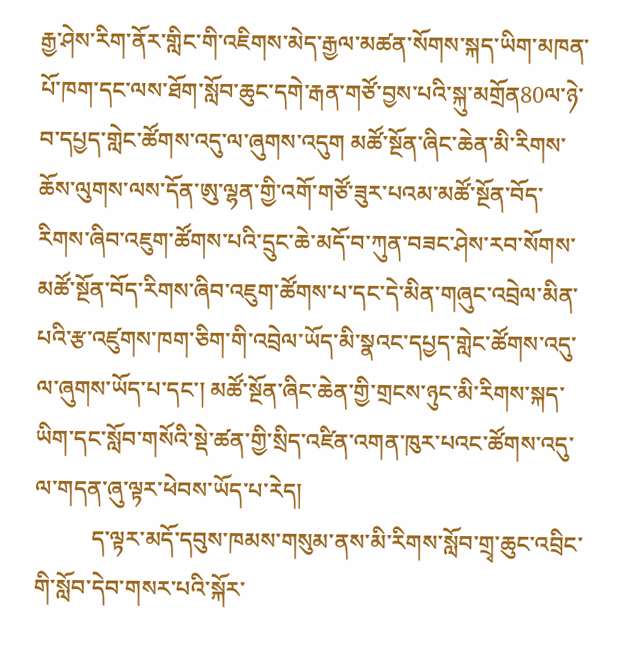རྒྱ་ཤེས་རིག་ནོར་གླིང་གི་འཇིགས་མེད་རྒྱལ་མཚན་སོགས་སྐད་ཡིག་མཁན་པོ་ཁག་དང་ལས་ཐོག་སློབ་ཆུང་དགེ་རྒན་གཙོ་བྱས་པའི་སྐུ་མགྲོན80ལ་ཉེ་བ་དཔྱད་གླེང་ཚོགས་འདུ་ལ་ཞུགས་འདུག མཚོ་སྔོན་ཞིང་ཆེན་མི་རིགས་ཆོས་ལུགས་ལས་དོན་ཨུ་ལྷན་གྱི་འགོ་གཙོ་ཟུར་པའམ་མཚོ་སྔོན་བོད་རིགས་ཞིབ་འཇུག་ཚོགས་པའི་དྲུང་ཆེ་མདོ་བ་ཀུན་བཟང་ཤེས་རབ་སོགས་མཚོ་སྔོན་བོད་རིགས་ཞིབ་འཇུག་ཚོགས་པ་དང་དེ་མིན་གཞུང་འབྲེལ་མིན་པའི་རྩ་འཛུགས་ཁག་ཅིག་གི་འབྲེལ་ཡོད་མི་སྣའང་དཔྱད་གླེང་ཚོགས་འདུ་ལ་ཞུགས་ཡོད་པ་དང་། མཚོ་སྔོན་ཞིང་ཆེན་གྱི་གྲངས་ཉུང་མི་རིགས་སྐད་ཡིག་དང་སློབ་གསོའི་སྡེ་ཚན་གྱི་སྲིད་འཛིན་འགན་ཁུར་པའང་ཚོགས་འདུ་ལ་གདན་ཞུ་ལྟར་ཕེབས་ཡོད་པ་རེད།
          ད་ལྟར་མདོ་དབུས་ཁམས་གསུམ་ནས་མི་རིགས་སློབ་གྲྭ་ཆུང་འབྲིང་གི་སློབ་དེབ་གསར་པའི་སྐོར་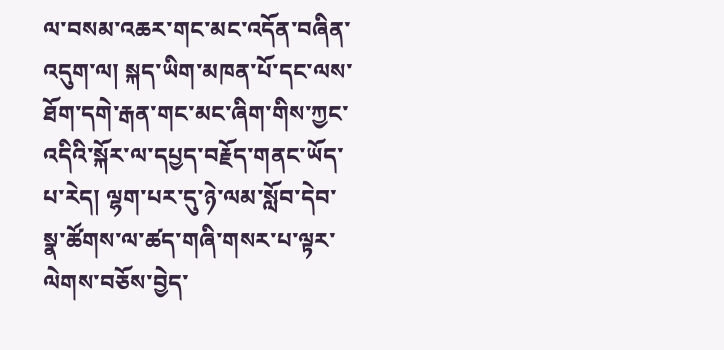ལ་བསམ་འཆར་གང་མང་འདོན་བཞིན་འདུག་ལ། སྐད་ཡིག་མཁན་པོ་དང་ལས་ཐོག་དགེ་རྒན་གང་མང་ཞིག་གིས་ཀྱང་འདིའི་སྐོར་ལ་དཔྱད་བརྗོད་གནང་ཡོད་པ་རེད། ལྷག་པར་དུ་ཉེ་ལམ་སློབ་དེབ་སྣ་ཚོགས་ལ་ཚད་གཞི་གསར་པ་ལྟར་ལེགས་བཅོས་བྱེད་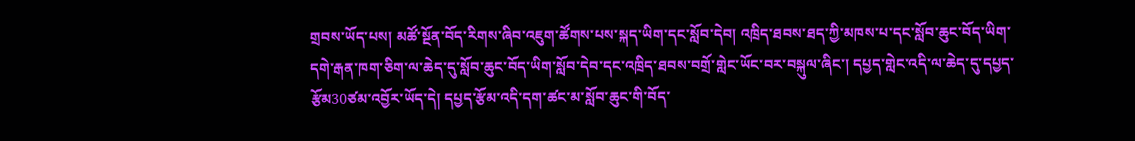གྲབས་ཡོད་པས། མཚོ་སྔོན་བོད་རིགས་ཞིབ་འཇུག་ཚོགས་པས་སྐད་ཡིག་དང་སློབ་དེབ། འཁྲིད་ཐབས་ཐད་ཀྱི་མཁས་པ་དང་སློབ་ཆུང་བོད་ཡིག་དགེ་རྒན་ཁག་ཅིག་ལ་ཆེད་དུ་སློབ་ཆུང་བོད་ཡིག་སློབ་དེབ་དང་འཁྲིད་ཐབས་བགྲོ་གླེང་ཡོང་བར་བསྐུལ་ཞིང་། དཔྱད་གླེང་འདི་ལ་ཆེད་དུ་དཔྱད་རྩོམ30ཙམ་འབྱོར་ཡོད་དེ། དཔྱད་རྩོམ་འདི་དག་ཚང་མ་སློབ་ཆུང་གི་བོད་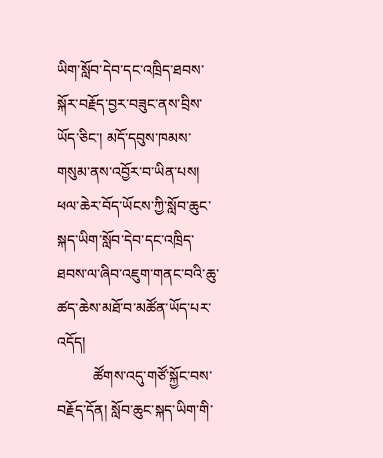ཡིག་སློབ་དེབ་དང་འཁྲིད་ཐབས་སྐོར་བརྗོད་བྱར་བཟུང་ནས་བྲིས་ཡོད་ཅིང་། མདོ་དབུས་ཁམས་གསུམ་ནས་འབྱོར་བ་ཡིན་པས། ཕལ་ཆེར་བོད་ཡོངས་ཀྱི་སློབ་ཆུང་སྐད་ཡིག་སློབ་དེབ་དང་འཁྲིད་ཐབས་ལ་ཞིབ་འཇུག་གནང་བའི་ཆུ་ཚད་ཆེས་མཐོ་བ་མཚོན་ཡོད་པར་འདོད།
          ཚོགས་འདུ་གཙོ་སྐྱོང་བས་བརྗོད་དོན། སློབ་ཆུང་སྐད་ཡིག་གི་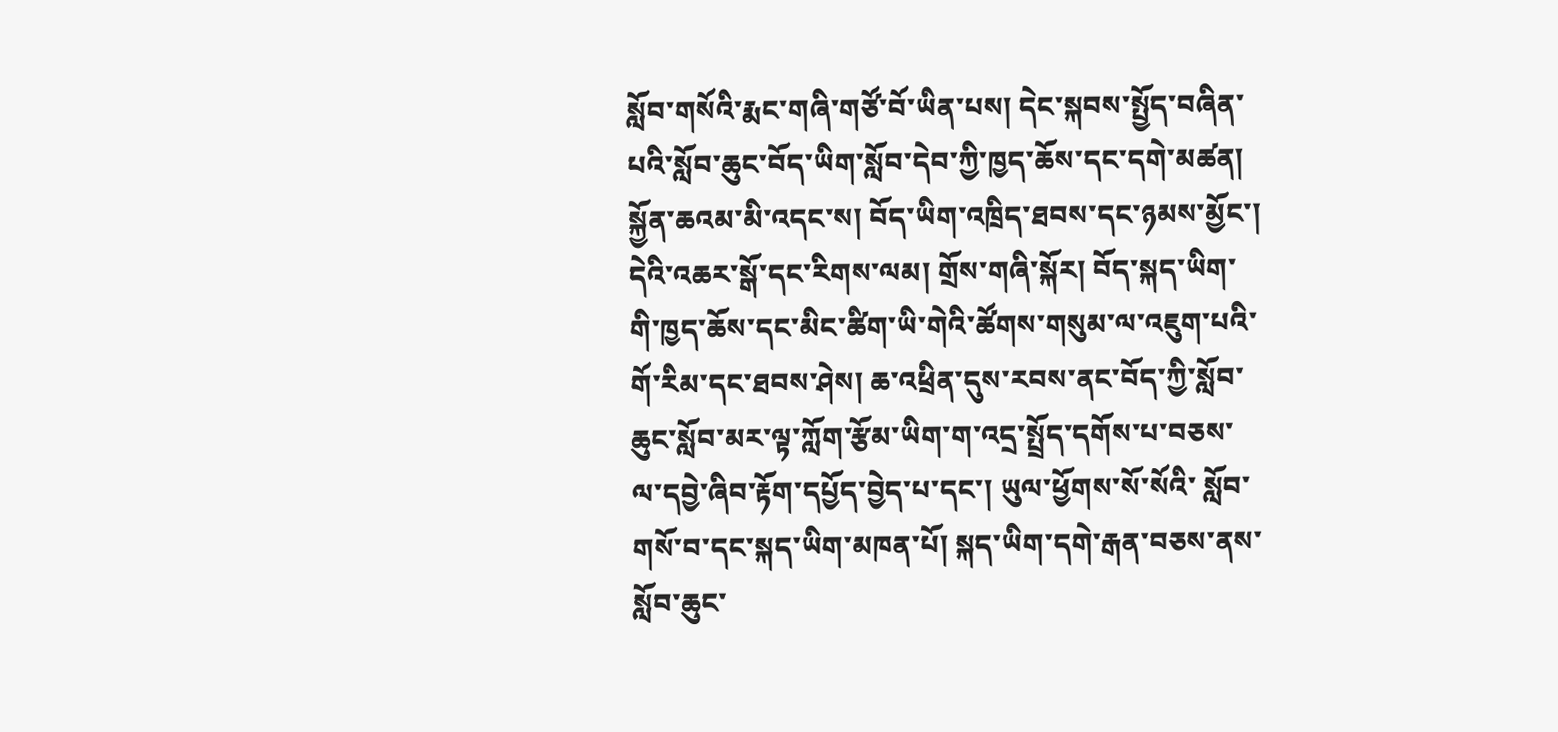སློབ་གསོའི་རྨང་གཞི་གཙོ་བོ་ཡིན་པས། དེང་སྐབས་སྤྱོད་བཞིན་པའི་སློབ་ཆུང་བོད་ཡིག་སློབ་དེབ་ཀྱི་ཁྱད་ཆོས་དང་དགེ་མཚན། སྐྱོན་ཆའམ་མི་འདང་ས། བོད་ཡིག་འཁྲིད་ཐབས་དང་ཉམས་མྱོང་། དེའི་འཆར་སྒོ་དང་རིགས་ལམ། གྲོས་གཞི་སྐོར། བོད་སྐད་ཡིག་གི་ཁྱད་ཆོས་དང་མིང་ཚིག་ཡི་གེའི་ཚོགས་གསུམ་ལ་འཇུག་པའི་གོ་རིམ་དང་ཐབས་ཤེས། ཆ་འཕྲིན་དུས་རབས་ནང་བོད་ཀྱི་སློབ་ཆུང་སློབ་མར་ལྟ་ཀློག་རྩོམ་ཡིག་ག་འདྲ་སྤྲོད་དགོས་པ་བཅས་ལ་དབྱེ་ཞིབ་རྟོག་དཔྱོད་བྱེད་པ་དང་། ཡུལ་ཕྱོགས་སོ་སོའི་ སློབ་གསོ་བ་དང་སྐད་ཡིག་མཁན་པོ། སྐད་ཡིག་དགེ་རྒན་བཅས་ནས་སློབ་ཆུང་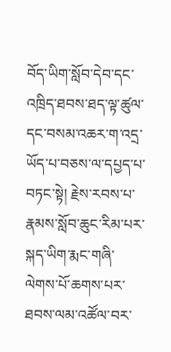བོད་ཡིག་སློབ་དེབ་དང་འཁྲིད་ཐབས་ཐད་ལྟ་ཚུལ་དང་བསམ་འཆར་ག་འདྲ་ཡོད་པ་བཅས་ལ་དཔྱད་པ་བཏང་སྟེ། རྗེས་རབས་པ་རྣམས་སློབ་ཆུང་རིམ་པར་སྐད་ཡིག་རྨང་གཞི་ལེགས་པོ་ཆགས་པར་ཐབས་ལམ་འཚོལ་བར་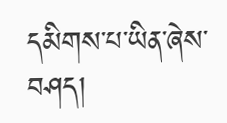དམིགས་པ་ཡིན་ཞེས་བཤད།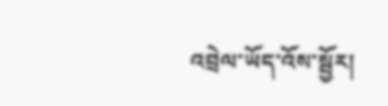འབྲེལ་ཡོད་འོས་སྦྱོར།